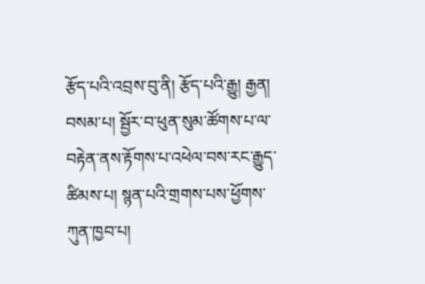རྩོད་པའི་འབྲས་བུ་ནི། རྩོད་པའི་རྒྱུ། རྒྱན། བསམ་པ། སྦྱོར་བ་ཕུན་སུམ་ཚོགས་པ་ལ་བརྟེན་ནས་རྟོགས་པ་འཕེལ་བས་རང་རྒྱུད་ཚིམས་པ། སྙན་པའི་གྲགས་པས་ཕྱོགས་ཀུན་ཁྱབ་པ།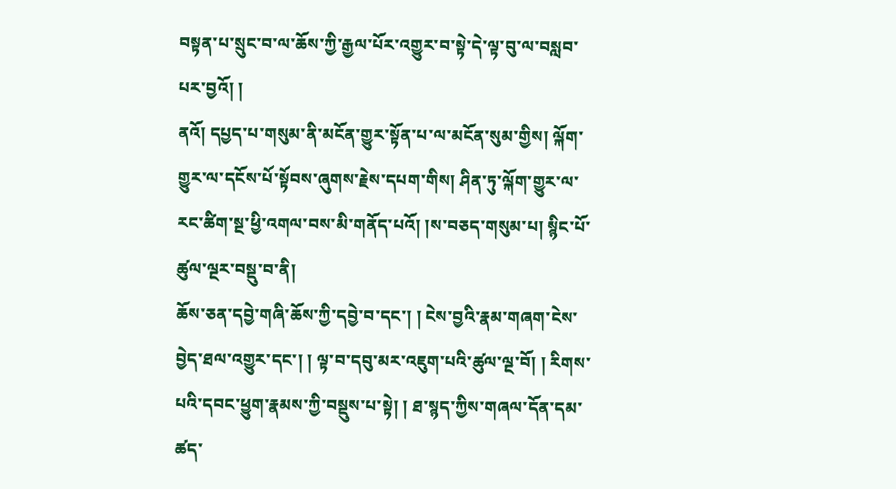བསྟན་པ་སྲུང་བ་ལ་ཆོས་ཀྱི་རྒྱལ་པོར་འགྱུར་བ་སྟེ་དེ་ལྟ་བུ་ལ་བསླབ་པར་བྱའོ། །
ནའོ། དཔྱད་པ་གསུམ་ནི་མངོན་གྱུར་སྟོན་པ་ལ་མངོན་སུམ་གྱིས། ལྐོག་གྱུར་ལ་དངོས་པོ་སྟོབས་ཞུགས་རྗེས་དཔག་གིས། ཤིན་ཏུ་ལྐོག་གྱུར་ལ་རང་ཚིག་སྔ་ཕྱི་འགལ་བས་མི་གནོད་པའོ། །ས་བཅད་གསུམ་པ། སྙིང་པོ་ཚུལ་ལྔར་བསྡུ་བ་ནི།
ཆོས་ཅན་དབྱེ་གཞི་ཆོས་ཀྱི་དབྱེ་བ་དང་། ། ངེས་བྱའི་རྣམ་གཞག་ངེས་བྱེད་ཐལ་འགྱུར་དང་། ། ལྟ་བ་དབུ་མར་འཇུག་པའི་ཚུལ་ལྔ་བོ། ། རིགས་པའི་དབང་ཕྱུག་རྣམས་ཀྱི་བསྡུས་པ་སྟེ། ། ཐ་སྙད་ཀྱིས་གཞལ་དོན་དམ་ཚད་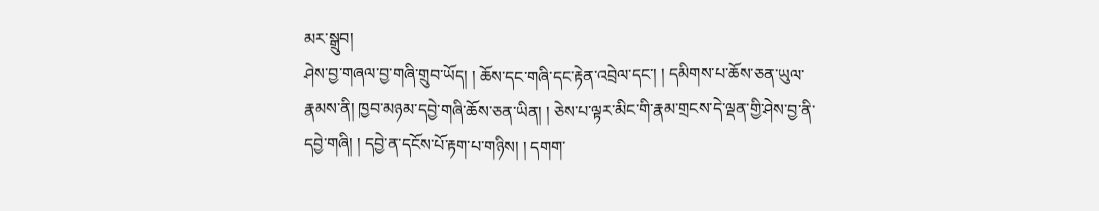མར་སྒྲུབ།
ཤེས་བྱ་གཞལ་བྱ་གཞི་གྲུབ་ཡོད། ། ཆོས་དང་གཞི་དང་རྟེན་འབྲེལ་དང་། ། དམིགས་པ་ཆོས་ཅན་ཡུལ་རྣམས་ནི། ཁྱབ་མཉམ་དབྱེ་གཞི་ཆོས་ཅན་ཡིན། ། ཅེས་པ་ལྟར་མིང་གི་རྣམ་གྲངས་དེ་ལྡན་གྱི་ཤེས་བྱ་ནི་དབྱེ་གཞི། ། དབྱེ་ན་དངོས་པོ་རྟག་པ་གཉིས། ། དགག་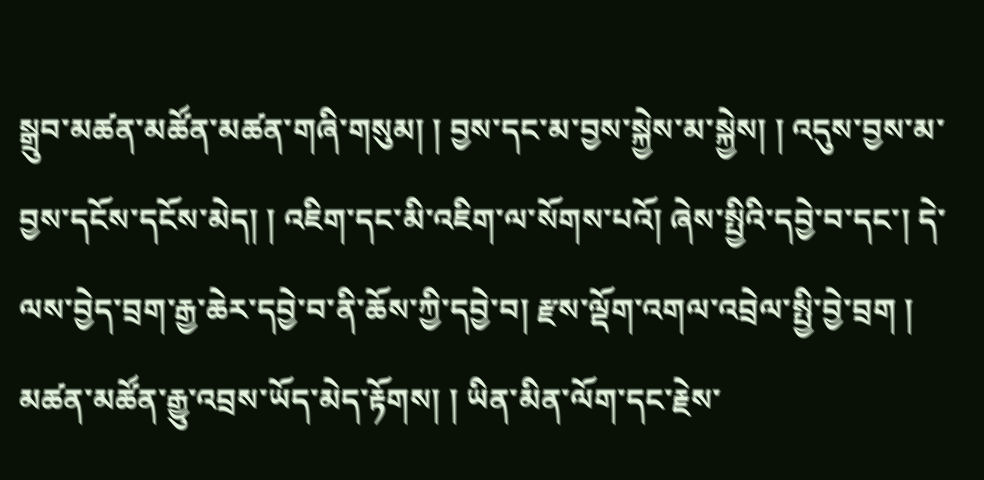སྒྲུབ་མཚན་མཚོན་མཚན་གཞི་གསུམ། ། བྱས་དང་མ་བྱས་སྐྱེས་མ་སྐྱེས། ། འདུས་བྱས་མ་བྱས་དངོས་དངོས་མེད། ། འཇིག་དང་མི་འཇིག་ལ་སོགས་པའོ། ཞེས་སྤྱིའི་དབྱེ་བ་དང་། དེ་ལས་བྱེད་བྲག་རྒྱ་ཆེར་དབྱེ་བ་ནི་ཆོས་ཀྱི་དབྱེ་བ། རྫས་ལྡོག་འགལ་འབྲེལ་སྤྱི་བྱེ་བྲག ། མཚན་མཚོན་རྒྱུ་འབྲས་ཡོད་མེད་རྟོགས། ། ཡིན་མིན་ལོག་དང་རྗེས་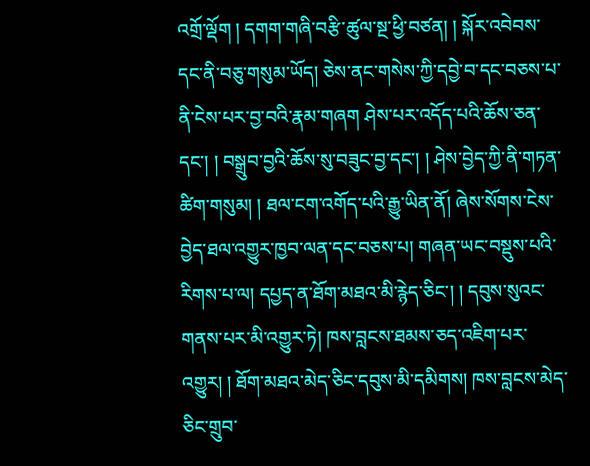འགྲོ་ལྡོག ། དགག་གཞི་བརྩི་ཚུལ་སྔ་ཕྱི་བཙན། ། སྐོར་འབེབས་དང་ནི་བཅུ་གསུམ་ཡོད། ཅེས་ནང་གསེས་ཀྱི་དབྱེ་བ་དང་བཅས་པ་ནི་ངེས་པར་བྱ་བའི་རྣམ་གཞག ཤེས་པར་འདོད་པའི་ཆོས་ཅན་དང་། ། བསྒྲུབ་བྱའི་ཆོས་སུ་བཟུང་བྱ་དང་། ། ཤེས་བྱེད་ཀྱི་ནི་གཏན་ཚིག་གསུམ། ། ཐལ་ངག་འགོད་པའི་རྒྱུ་ཡིན་ནོ། ཞེས་སོགས་ངེས་བྱེད་ཐལ་འགྱུར་ཁྱབ་ལན་དང་བཅས་པ། གཞན་ཡང་བསྡུས་པའི་རིགས་པ་ལ། དཔྱད་ན་ཐོག་མཐའ་མི་རྙེད་ཅིང་། ། དབུས་སུའང་གནས་པར་མི་འགྱུར་ཏེ། ཁས་བླངས་ཐམས་ཅད་འཇིག་པར་འགྱུར། ། ཐོག་མཐའ་མེད་ཅིང་དབུས་མི་དམིགས། ཁས་བླངས་མེད་ཅིང་གྲུབ་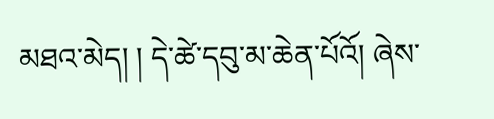མཐའ་མེད། ། དེ་ཚེ་དབུ་མ་ཆེན་པོའོ། ཞེས་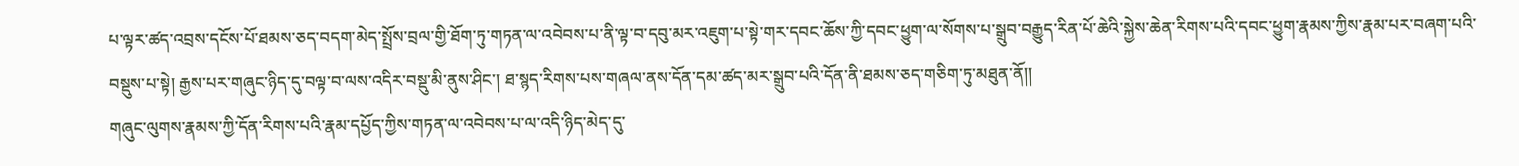པ་ལྟར་ཚད་འབྲས་དངོས་པོ་ཐམས་ཅད་བདག་མེད་སྤྲོས་བྲལ་གྱི་ཐོག་ཏུ་གཏན་ལ་འབེབས་པ་ནི་ལྟ་བ་དབུ་མར་འཇུག་པ་སྟེ་གར་དབང་ཆོས་ཀྱི་དབང་ཕྱུག་ལ་སོགས་པ་སྒྲུབ་བརྒྱུད་རིན་པོ་ཆེའི་སྐྱེས་ཆེན་རིགས་པའི་དབང་ཕྱུག་རྣམས་ཀྱིས་རྣམ་པར་བཞག་པའི་བསྡུས་པ་སྟེ། རྒྱས་པར་གཞུང་ཉིད་དུ་བལྟ་བ་ལས་འདིར་བསྡུ་མི་ནུས་ཤིང་། ཐ་སྙད་རིགས་པས་གཞལ་ནས་དོན་དམ་ཚད་མར་སྒྲུབ་པའི་དོན་ནི་ཐམས་ཅད་གཅིག་ཏུ་མཐུན་ནོ།།
གཞུང་ལུགས་རྣམས་ཀྱི་དོན་རིགས་པའི་རྣམ་དཔྱོད་ཀྱིས་གཏན་ལ་འབེབས་པ་ལ་འདི་ཉིད་མེད་དུ་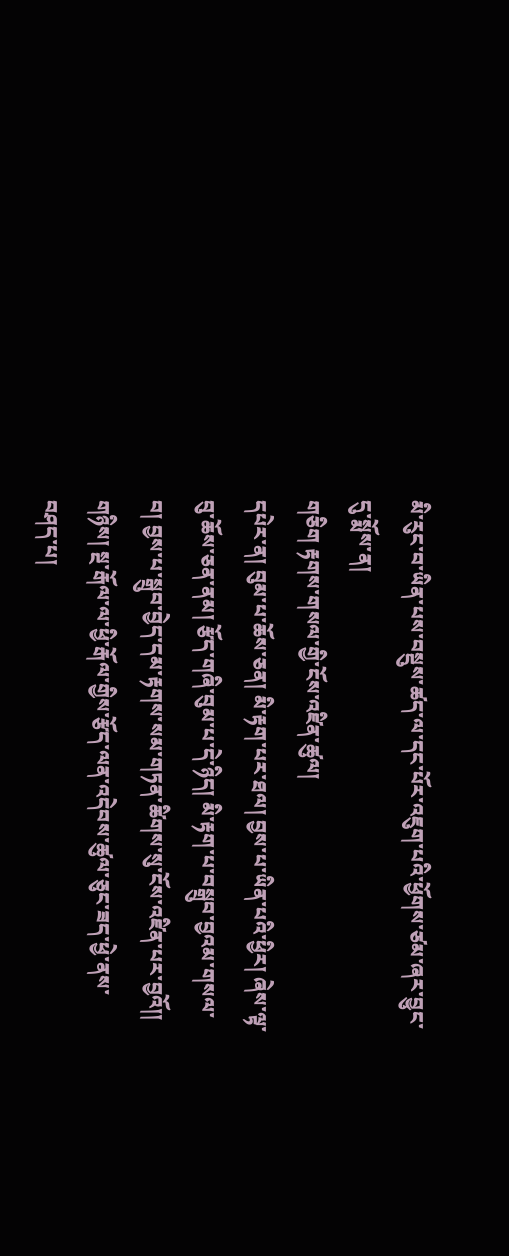མི་རུང་བ་ཡིན་པས་བསྡུས་ཚད་ལ་དང་པོར་འཇུག་པའི་ཕྱོགས་ཙམ་ཞར་བྱུང་དུ་སྨོས་ན།
གཅིག རྟགས་གསལ་གྱི་ངོས་འཛིན་ཚུལ།
དཔེར་ན། བུམ་པ་ཆོས་ཅན། མི་རྟག་པར་ཐལ། བྱས་པ་ཡིན་པའི་ཕྱིར། ཞེས་ལྟ་བུ་ཆོས་ཅན་ནམ། རྩོད་གཞི་བུམ་པ་དེ་ཉིད། མི་རྟག་པ་བསྒྲུབ་བྱའམ་གསལ་བ། བྱས་པ་སྒྲུབ་བྱེད་དམ་རྟགས་སམ་གཏན་ཚིགས་སུ་ངོས་འཛིན་པར་བྱའོ།།
གཉིས། སྔ་རྒོལ་ལ་ཕྱི་རྒོལ་གྱིས་རྩོད་ལན་འདེབས་ཚུལ་ཅུང་ཟད་ཕྱེ་ནས་བཤད་པ།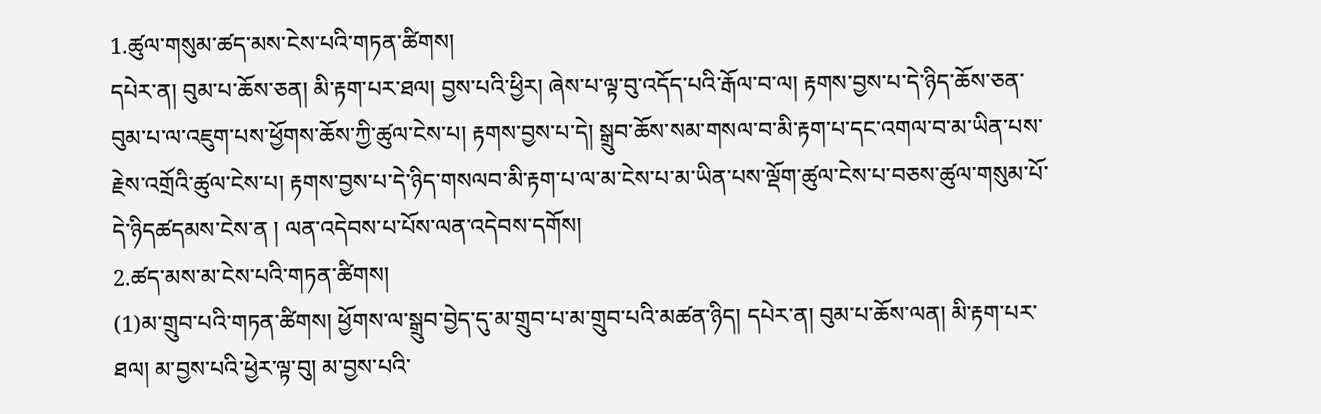1.ཚུལ་གསུམ་ཚད་མས་ངེས་པའི་གཏན་ཚིགས།
དཔེར་ན། བུམ་པ་ཆོས་ཅན། མི་རྟག་པར་ཐལ། བྱས་པའི་ཕྱིར། ཞེས་པ་ལྟ་བུ་འདོད་པའི་རྒོལ་བ་ལ། རྟགས་བྱས་པ་དེ་ཉིད་ཆོས་ཅན་བུམ་པ་ལ་འཇུག་པས་ཕྱོགས་ཆོས་ཀྱི་ཚུལ་ངེས་པ། རྟགས་བྱས་པ་དེ། སྒྲུབ་ཆོས་སམ་གསལ་བ་མི་རྟག་པ་དང་འགལ་བ་མ་ཡིན་པས་རྗེས་འགྲོའི་ཚུལ་ངེས་པ། རྟགས་བྱས་པ་དེ་ཉིད་གསལབ་མི་རྟག་པ་ལ་མ་ངེས་པ་མ་ཡིན་པས་ལྡོག་ཚུལ་ངེས་པ་བཅས་ཚུལ་གསུམ་པོ་དེ་ཉིདཚདམས་ངེས་ན ། ལན་འདེབས་པ་པོས་ལན་འདེབས་དགོས།
2.ཚད་མས་མ་ངེས་པའི་གཏན་ཚིགས།
(1)མ་གྲུབ་པའི་གཏན་ཚིགས། ཕྱོགས་ལ་སྒྲུབ་བྱེད་དུ་མ་གྲུབ་པ་མ་གྲུབ་པའི་མཚན་ཉིད། དཔེར་ན། བུམ་པ་ཆོས་ལན། མི་རྟག་པར་ཐལ། མ་བྱས་པའི་ཕྱེར་ལྟ་བུ། མ་བྱས་པའི་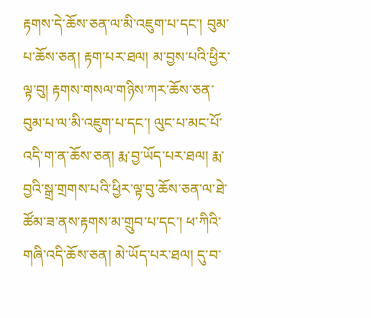རྟགས་དེ་ཆོས་ཅན་ལ་མི་འཇུག་པ་དང་། བུམ་པ་ཆོས་ཅན། རྟག་པར་ཐལ། མ་བྱས་པའི་ཕྱིར་ལྟ་བུ། རྟགས་གསལ་གཉིས་ཀར་ཆོས་ཅན་བུམ་པ་ལ་མི་འཇུག་པ་དང་། ལུང་པ་མང་པོ་འདི་ག་ན་ཆོས་ཅན། རྨ་བྱ་ཡོད་པར་ཐལ། རྨ་བྱའི་སྒྲ་གྲགས་པའི་ཕྱིར་ལྟ་བུ་ཆོས་ཅན་ལ་ཐེ་ཚོམ་ཟ་ནས་རྟགས་མ་གྲུབ་པ་དང་། ཕ་ཀིའི་གཞི་འདི་ཆོས་ཅན། མེ་ཡོད་པར་ཐལ། དུ་བ་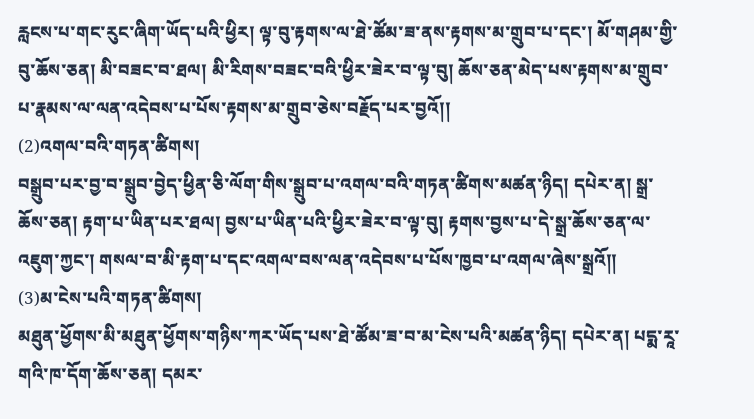རླངས་པ་གང་རུང་ཞིག་ཡོད་པའི་ཕྱིར། ལྟ་བུ་རྟགས་ལ་ཐེ་ཚོམ་ཟ་ནས་རྟགས་མ་གྲུབ་པ་དང་། མོ་གཤམ་གྱི་བུ་ཆོས་ཅན། མི་བཟང་བ་ཐལ། མི་རིགས་བཟང་བའི་ཕྱིར་ཟེར་བ་ལྟ་བུ། ཆོས་ཅན་མེད་པས་རྟགས་མ་གྲུབ་པ་རྣམས་ལ་ལན་འདེབས་པ་པོས་རྟགས་མ་གྲུབ་ཅེས་བརྗོད་པར་བྱའོ།།
(2)འགལ་བའི་གཏན་ཚིགས།
བསྒྲུབ་པར་བྱ་བ་སྒྲུབ་བྱེད་ཕྱིན་ཅི་ལོག་གིས་སྒྲུབ་པ་འགལ་བའི་གཏན་ཚིགས་མཚན་ཉིད། དཔེར་ན། སྒྲ་ཆོས་ཅན། རྟག་པ་ཡིན་པར་ཐལ། བྱས་པ་ཡིན་པའི་ཕྱིར་ཟེར་བ་ལྟ་བུ། རྟགས་བྱས་པ་དེ་སྒྲ་ཆོས་ཅན་ལ་འཇུག་ཀྱང་། གསལ་བ་མི་རྟག་པ་དང་འགལ་བས་ལན་འདེབས་པ་པོས་ཁྱབ་པ་འགལ་ཞེས་སྒྲའོ།།
(3)མ་ངེས་པའི་གཏན་ཚིགས།
མཐུན་ཕྱོགས་མི་མཐུན་ཕྱོགས་གཉིས་ཀར་ཡོད་པས་ཐེ་ཚོམ་ཟ་བ་མ་ངེས་པའི་མཚན་ཉིད། དཔེར་ན། པདྨ་རཱ་གའི་ཁ་དོག་ཆོས་ཅན། དམར་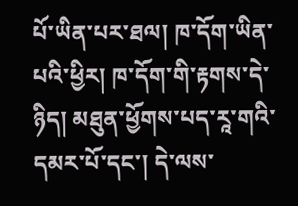པོ་ཡིན་པར་ཐལ། ཁ་དོག་ཡིན་པའི་ཕྱིར། ཁ་དོག་གི་རྟགས་དེ་ཉིད། མཐུན་ཕྱོགས་པད་རཱ་གའི་དམར་པོ་དང་། དེ་ལས་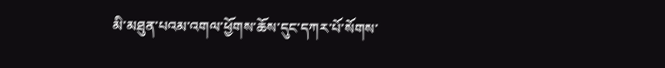མི་མཐུན་པའམ་འགལ་ཕྱོགས་ཆོས་དུང་དཀར་པོ་སོགས་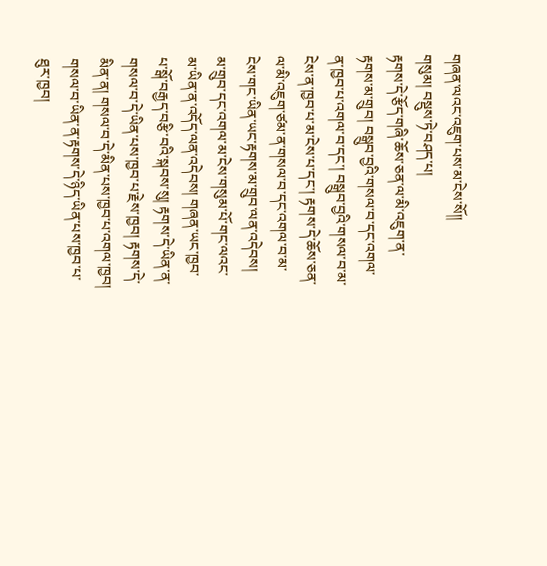གཞན་ལའང་འཇུག་པས་མ་ངེས་སོ།།
གསུམ། བསྡུས་ཏེ་བཤད་པ།
རྟགས་དེ་རྩོད་གཞི་ཆོས་ཅན་ལ་མི་འཇུག་ན་རྟགས་མ་གྲུབ། བསྒྲུབ་བྱའི་གསལ་བ་དང་འགལ་ན་ཁྱབ་པ་འགལ་བ་དང་། བསྒྲུབ་བྱའི་གསལ་བ་མ་ངེས་ན་ཁྱབ་པ་མ་ངེས་པ་དང་། རྟགས་དེ་ཆོས་ཅན་ལ་མི་འཇུག་ཙམ་ན་གསལ་བ་དང་འགལ་བ་མ་ངེས་གང་ཡིན་ཡང་རྟགས་མ་གྲུབ་ལན་འདེབས། མ་གྲུབ་དང་འགལ་མ་ངེས་གསུམ་པོ་གང་ལའང་མ་ཡིན་ན་འདོད་ལན་འདེབས། གཞན་ཡང་ཁྱབ་པ་སྒོ་བརྒྱད་བརྩི་བའི་སྐབས་སུ། རྟགས་དེ་ཡིན་ན་གསལ་བ་དེ་ཡིན་པས་ཁྱབ་པ་རྗེས་ཁྱབ། རྟགས་དེ་མིན་ན། གསལ་བ་དེ་མིན་པས་ཁྱབ་པ་འགལ་ཁྱབ། གསལ་བ་ཡིན་ན་རྟགས་དེ་ཉིད་ཡིན་པས་ཁྱབ་པ་ཐུར་ཁྱབ།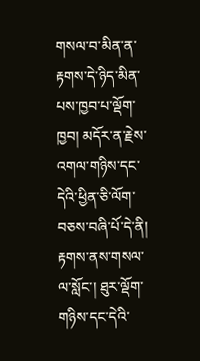གསལ་བ་མིན་ན་རྟགས་དེ་ཉིད་མིན་པས་ཁྱབ་པ་ལྡོག་ཁྱབ། མདོར་ན་རྗེས་འགལ་གཉིས་དང་དེའི་ཕྱིན་ཅི་ལོག་བཅས་བཞི་པོ་དེ་ནི། རྟགས་ནས་གསལ་ལ་སློང་། ཐུར་ལྡོག་གཉིས་དང་དེའི་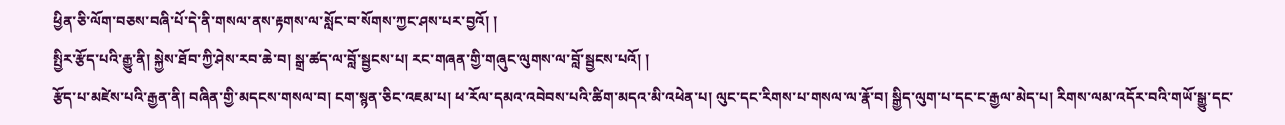ཕྱིན་ཅི་ལོག་བཅས་བཞི་པོ་དེ་ནི་གསལ་ནས་རྟགས་ལ་སློང་བ་སོགས་ཀྱང་ཤས་པར་བྱའོ། །
སྤྱིར་རྩོད་པའི་རྒྱུ་ནི། སྐྱེས་ཐོབ་ཀྱི་ཤེས་རབ་ཆེ་བ། སྒྲ་ཚད་ལ་བློ་སྦྱངས་པ། རང་གཞན་གྱི་གཞུང་ལུགས་ལ་བློ་སྦྱངས་པའོ། །
རྩོད་པ་མཛེས་པའི་རྒྱན་ནི། བཞིན་གྱི་མདངས་གསལ་བ། ངག་སྙན་ཅིང་འཇམ་པ། ཕ་རོལ་དམའ་འབེབས་པའི་ཚིག་མདའ་མི་འཕེན་པ། ལུང་དང་རིགས་པ་གསལ་ལ་རྣོ་བ། སྒྱིད་ལུག་པ་དང་ང་རྒྱལ་མེད་པ། རིགས་ལམ་འདོར་བའི་གཡོ་སྒྱུ་དང་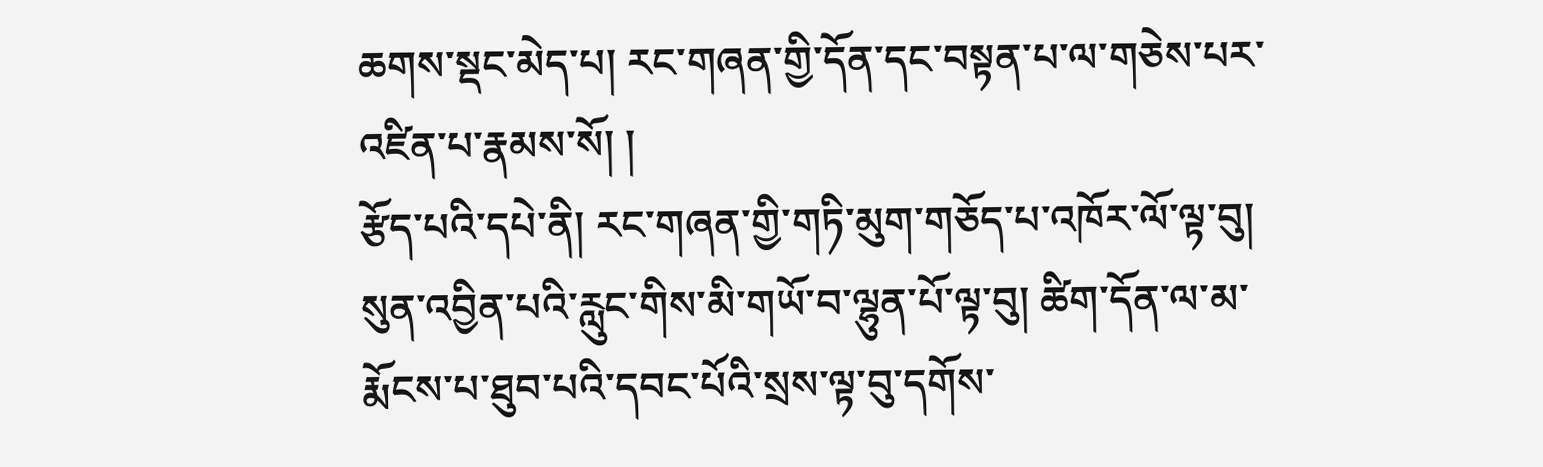ཆགས་སྡང་མེད་པ། རང་གཞན་གྱི་དོན་དང་བསྟན་པ་ལ་གཅེས་པར་འཛིན་པ་རྣམས་སོ། །
རྩོད་པའི་དཔེ་ནི། རང་གཞན་གྱི་གཏི་མུག་གཅོད་པ་འཁོར་ལོ་ལྟ་བུ། སུན་འབྱིན་པའི་རླུང་གིས་མི་གཡོ་བ་ལྷུན་པོ་ལྟ་བུ། ཚིག་དོན་ལ་མ་རྨོངས་པ་ཐུབ་པའི་དབང་པོའི་སྲས་ལྟ་བུ་དགོས་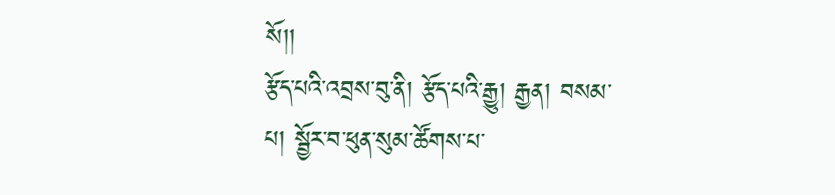སོ།།
རྩོད་པའི་འབྲས་བུ་ནི། རྩོད་པའི་རྒྱུ། རྒྱན། བསམ་པ། སྦྱོར་བ་ཕུན་སུམ་ཚོགས་པ་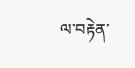ལ་བརྟེན་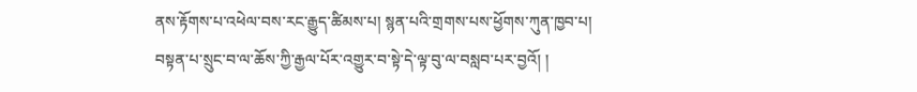ནས་རྟོགས་པ་འཕེལ་བས་རང་རྒྱུད་ཚིམས་པ། སྙན་པའི་གྲགས་པས་ཕྱོགས་ཀུན་ཁྱབ་པ། བསྟན་པ་སྲུང་བ་ལ་ཆོས་ཀྱི་རྒྱལ་པོར་འགྱུར་བ་སྟེ་དེ་ལྟ་བུ་ལ་བསླབ་པར་བྱའོ། །